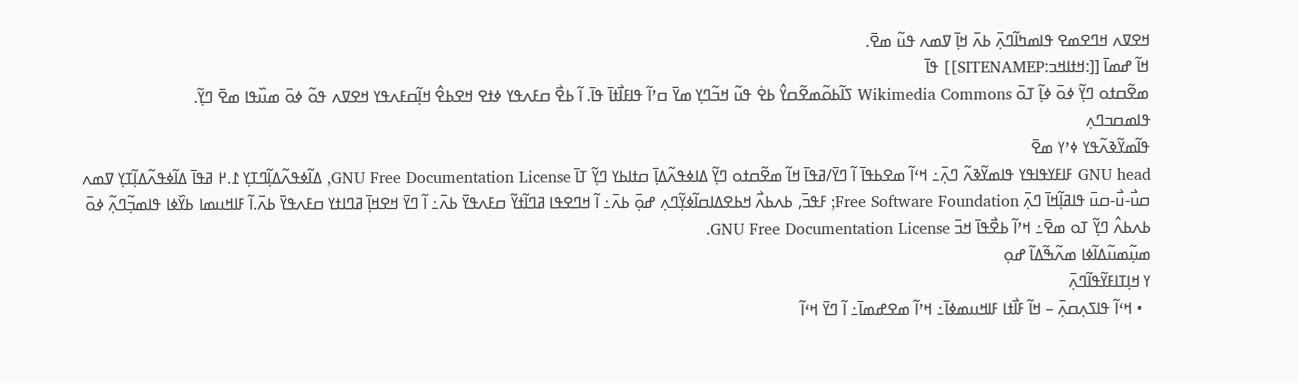ߞߐߜߍ ߞߣߐߘߐ ߟߊߘߤߊ߬ߣߍ߲߫ ߕߍ߫ ߞߊ߲߫ ߜߘߍ ߟߎ߬ ߘߐ߫.
ߞߊ߬ ߝߘߊ߫ [[:ߞߙߊߞߏ:SITENAMEP]] ߟߊ߫
ߘߐ߬ߛߙߋ ߣߌ߲߬ ߦߋ߫ ߦߊ߲߬ ߠߋ߫ Wikimedia Commons ߖߊ߬ߕߋ߬ߘߐ߬ߛߌ߮ ߕߐ߭ ߟߎ߬ ߞߏ߬ߣߌ߲ ߘߌ߫ ߛߴߊ߬ ߟߊߓߊ߯ߙߊ߫ ߟߊ߫. ߊ߬ ߕߐ߯ ߛߓߍߟߌ ߦߙߐ ߞߐߕߐ߮ ߞߊ߲߬ߛߓߍߟߌ ߞߐߜߍ ߟߋ߬ ߦߋ߫ ߘߎ߰ߟߊ ߘߐ߫ ߣߌ߲߬.
ߟߊߘߛߏߣߍ߲
ߟߊ߬ߘߌ߬ߢߍ߬ߟߌ ߦߴߌ ߘߐ߫
GNU head ߓߊߓߌߟߊߟߌ ߟߊߘߌ߬ߢߍ߬ ߣߍ߲߫߸ ߞߵߊ߬ ߘߐߕߟߊ߫ ߊ߬ ߣߌ߫/ߥߟߊ߫ ߞߊ߬ ߘߐ߬ߛߙߋ ߣߌ߲߬ ߡߊߦߟߍ߬ߡߊ߲߫ ߛߙߊߕߌ ߣߌ߲߬ ߠߊ߫ GNU Free Documentation License, ߡߊ߬ߦߟߍ߬ߡߊ߲߬ߣߠߌ߲ ߁.߂ ߥߟߊ߫ ߡߊ߬ߦߟߍ߬ߡߊ߲߬ߠߌ߲ ߜߘߍ ߛߎ߯-ߎ߯-ߛߎ߫ ߟߊߥߊ߲߬ߞߊ߫ ߣߍ߲߫ Free Software Foundation; ߓߟߏ߫, ߕߍߕߍ߯ ߞߕߐߡߊߛߊ߬ߦߌ߲߬ߣߍ߲ ߝߋ߲߫ ߕߍ߫߸ ߊ߬ ߞߣߐߟߊ ߥߣߊ߬ߙߌ߬ ߛߓߍߟߌ߫ ߕߍ߫߸ ߊ߬ ߣߌ߫ ߞߐߞߊ߲߫ ߥߣߊߙߌ ߛߓߍߟߌ߫ ߕߍ߫.ߊ߬ ߓߊߞߎߘߊ ߕߌ߰ߦߊ ߟߊߘߏ߲߬ߣߍ߲߬ ߦߋ߫ ߕߍߕߍ߮ ߣߌ߲߬ ߠߋ ߘߐ߫߸ ߞߴߊ߬ ߕߐ߯ߟߊ߫ ߞߏ߫ GNU Free Documentation License.
ߘߎ߲߬ߘߎ߬ߡߊ߬ߦߊ ߘߍ߬ߒ߬ߡߊ߬ ߝߋ߲
ߌ ߞߊ߲ߠߊߓߌ߬ߟߊ߬ߣߍ߲߫
  • ߞߵߊ߬ ߟߊߖߍ߲ߛߍ߲߫ – ߞߊ߬ ߓߊ߯ߙߊ ߓߊߞߎߘߦߊ߫߸ ߞߴߊ߬ ߘߐߝߘߊ߫߸ ߊ߬ ߣߌ߫ ߞߵߊ߬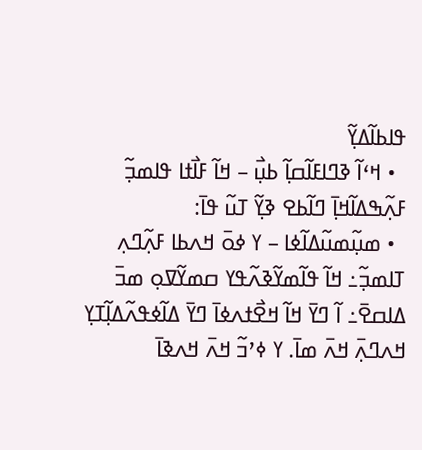ߟߊߕߊ߬ߡߌ߲߬
  • ߞߵߊ߬ ߢߣߊߓߊ߬ߛߊ߲߬ ߕߎ߲߯ – ߞߊ߬ ߓߊ߯ߙߊ ߟߊߘߏ߲߬
ߓߍ߲߬ߒߡߊ߬ߞߊ߲߫ ߣߊ߬ߕߐ ߢߌ߲߬ ߠߎ߬ ߟߊ߫:
  • ߘߎ߲߬ߘߎ߬ߡߊ߬ߦߊ – ߌ ߦߋ߫ ߞߍߕߊ ߓߍ߲߬ߣߍ߲ ߠߊߘߏ߲߬߸ ߞߊ߬ ߟߊ߬ߘߌ߬ߢߍ߬ߟߌ ߛߘߌ߬ߜߋ߲ ߘߏ߫ ߡߊߛߐ߫߸ ߊ߬ ߣߌ߫ ߞߊ߬ ߞߐ߯ߙߍߦߊ߫ ߣߌ߫ ߡߊ߬ߦߟߍ߬ߡߊ߲߬ߠߌ߲ ߞߍߣߍ߲߫ ߞߍ߫ ߘߊ߫. ߌ ߦߴߏ߬ ߞߍ߫ ߞߍߢߊ߫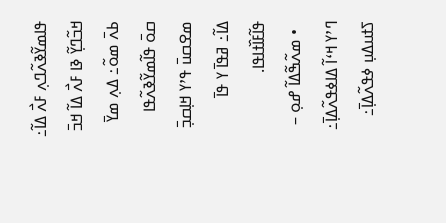ߟߊߘߌ߬ߢߍ߬ߣߍ߲ ߓߍ߯ ߡߊ߬߸ ߞߏ߬ߣߌ߲߬ ߢߊ ߓߍ߯ ߡߊ߬ ߞߏ߫ ߕߍ߫ ߘߋ߬߸ ߡߍ߲ ߘߌ߫ ߛߋ߫ ߟߊ߬ߘߌ߬ߢߍ߬ߟߊ ߘߐߛߎ߫ ߟߴߌ ߞߊ߲ߛߏ߲߫ ߡߊ߬߸ ߥߟߊ߫ ߌ ߟߊ߫ ߟߊ߬ߓߊ߰ߙߊߟߊ.
  • ߘߍ߬ߒ߬ߡߊ߬ ߝߋ߲ – ߣߴߌ ߞߵߊ߬ ߡߊߦߟߍ߬ߡߊ߲߫߸ ߖߙߎߡߎ߲ ߦߟߍ߬ߡߊ߲߫߸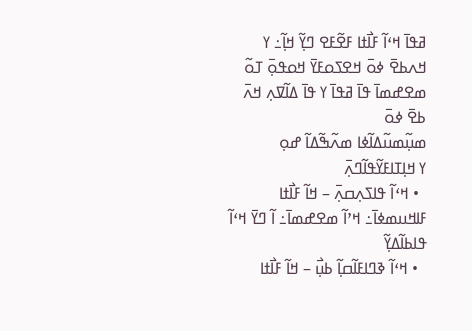ߥߟߊ߫ ߞߵߊ߬ ߓߊ߯ߙߊ ߓߐ߬ߓߐ ߣߌ߲߬ ߞߊ߲߬߸ ߌ ߞߍߕߐ߫ ߦߋ߫ ߞߐߖߋߓߌ߫ ߞߋߟߋ߲߫ ߠߋ߬ ߘߐߝߘߊ߫ ߟߊ߫ ߥߟߊ߫ ߌ ߟߊ߫ ߡߊ߬ߜߍ߲ ߞߍ߫ ߕߐ߫ ߦߋ߫
ߘߎ߲߬ߘߎ߬ߡߊ߬ߦߊ ߘߍ߬ߒ߬ߡߊ߬ ߝߋ߲
ߌ ߞߊ߲ߠߊߓߌ߬ߟߊ߬ߣߍ߲߫
  • ߞߵߊ߬ ߟߊߖߍ߲ߛߍ߲߫ – ߞߊ߬ ߓߊ߯ߙߊ ߓߊߞߎߘߦߊ߫߸ ߞߴߊ߬ ߘߐߝߘߊ߫߸ ߊ߬ ߣߌ߫ ߞߵߊ߬ ߟߊߕߊ߬ߡߌ߲߬
  • ߞߵߊ߬ ߢߣߊߓߊ߬ߛߊ߲߬ ߕߎ߲߯ – ߞߊ߬ ߓߊ߯ߙߊ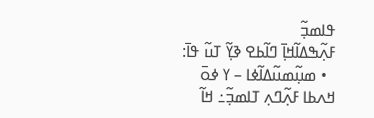ߟߊߘߏ߲߬
ߓߍ߲߬ߒߡߊ߬ߞߊ߲߫ ߣߊ߬ߕߐ ߢߌ߲߬ ߠߎ߬ ߟߊ߫:
  • ߘߎ߲߬ߘߎ߬ߡߊ߬ߦߊ – ߌ ߦߋ߫ ߞߍߕߊ ߓߍ߲߬ߣߍ߲ ߠߊߘߏ߲߬߸ ߞߊ߬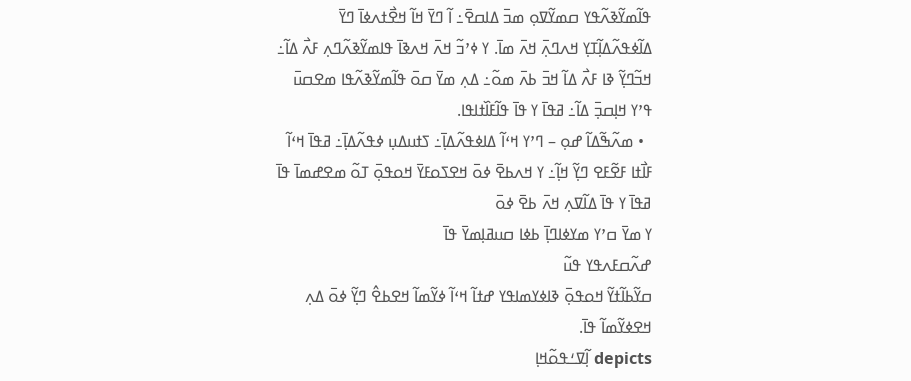ߟߊ߬ߘߌ߬ߢߍ߬ߟߌ ߛߘߌ߬ߜߋ߲ ߘߏ߫ ߡߊߛߐ߫߸ ߊ߬ ߣߌ߫ ߞߊ߬ ߞߐ߯ߙߍߦߊ߫ ߣߌ߫ ߡߊ߬ߦߟߍ߬ߡߊ߲߬ߠߌ߲ ߞߍߣߍ߲߫ ߞߍ߫ ߘߊ߫. ߌ ߦߴߏ߬ ߞߍ߫ ߞߍߢߊ߫ ߟߊߘߌ߬ߢߍ߬ߣߍ߲ ߓߍ߯ ߡߊ߬߸ ߞߏ߬ߣߌ߲߬ ߢߊ ߓߍ߯ ߡߊ߬ ߞߏ߫ ߕߍ߫ ߘߋ߬߸ ߡߍ߲ ߘߌ߫ ߛߋ߫ ߟߊ߬ߘߌ߬ߢߍ߬ߟߊ ߘߐߛߎ߫ ߟߴߌ ߞߊ߲ߛߏ߲߫ ߡߊ߬߸ ߥߟߊ߫ ߌ ߟߊ߫ ߟߊ߬ߓߊ߰ߙߊߟߊ.
  • ߘߍ߬ߒ߬ߡߊ߬ ߝߋ߲ – ߣߴߌ ߞߵߊ߬ ߡߊߦߟߍ߬ߡߊ߲߫߸ ߖߙߎߡߎ߲ ߦߟߍ߬ߡߊ߲߫߸ ߥߟߊ߫ ߞߵߊ߬ ߓߊ߯ߙߊ ߓߐ߬ߓߐ ߣߌ߲߬ ߞߊ߲߬߸ ߌ ߞߍߕߐ߫ ߦߋ߫ ߞߐߖߋߓߌ߫ ߞߋߟߋ߲߫ ߠߋ߬ ߘߐߝߘߊ߫ ߟߊ߫ ߥߟߊ߫ ߌ ߟߊ߫ ߡߊ߬ߜߍ߲ ߞߍ߫ ߕߐ߫ ߦߋ߫
ߌ ߘߌ߫ ߛߴߌ ߘߌߦߊߣߊ߲߫ ߕߦߊ ߛߎߥߊ߲ߘߌ߫ ߟߊ߫
ߝߍ߬ߛߓߍߟߌ ߟߎ߬
ߛߌ߬ߕߊ߬ߙߌ߬ ߞߋߟߋ߲߫ ߢߊߦߌߘߊߟߌ ߝߙߊ߬ ߞߵߊ߬ ߦߌ߬ߘߊ߬ ߞߐߕߐ߮ ߣߌ߲߬ ߦߋ߫ ߡߍ߲ ߞߐߦߌ߬ߘߊ߬ ߟߊ߫.
depicts ߊ߲߬ߜߑߟߋ߬ߞߊ߲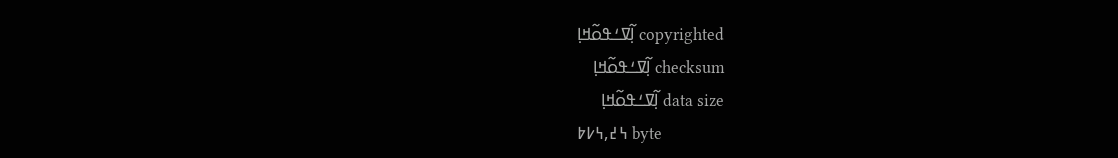copyrighted ߊ߲߬ߜߑߟߋ߬ߞߊ߲
checksum ߊ߲߬ߜߑߟߋ߬ߞߊ߲
data size ߊ߲߬ߜߑߟߋ߬ߞߊ߲
߆߄,߆߇߈ byte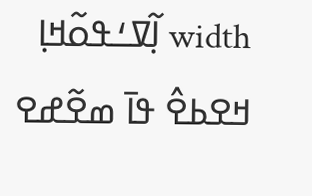width ߊ߲߬ߜߑߟߋ߬ߞߊ߲
ߞߐߕߐ߮ ߟߊ߫ ߘߐ߬ߝߐ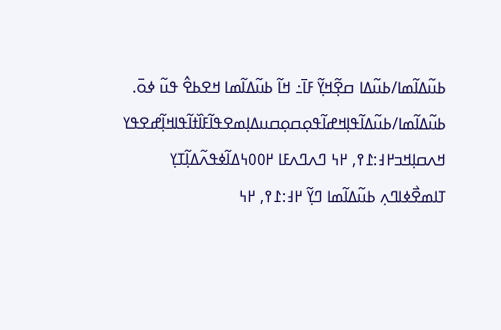ߕߎ߬ߡߊ߬ߘߊ/ߕߎ߬ߡߊ ߛߐ߲߬ߞߌ߲߬ ߓߊ߫߸ ߞߊ߬ ߕߎ߬ߡߊ߬ߘߊ ߞߐߕߐ߮ ߟߎ߬ ߦߋ߫.
ߕߎ߬ߡߊ߬ߘߊ/ߕߎ߬ߡߊ߬ߟߊ߲ߞߝߊ߬ߟߋ߲ߛߋ߲ߛߎߡߊ߲ߘߐߟߊ߬ߓߊ߰ߙߊ߬ߟߊߞߊ߲߬ߝߐߟߌ
ߞߍߛߊ߲ߞߏ߂߃:߁߉, ߂߆ ߣߍߣߍߓߊ ߂߀߀߆ߡߊ߬ߦߟߍ߬ߡߊ߲߬ߠߌ߲ ߠߊߘߐ߯ߦߊߣߍ߲ ߕߎ߬ߡߊ߬ߘߊ ߣߌ߲߬ ߂߃:߁߉, ߂߆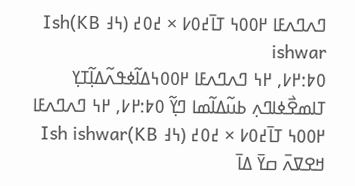ߣߍߣߍߓߊ ߂߀߀߆ ߠߊ߫߄߀߇ × ߄߀߄ (߆߃ KB)Ish ishwar
߀߈:߂߇, ߂߆ ߣߍߣߍߓߊ ߂߀߀߆ߡߊ߬ߦߟߍ߬ߡߊ߲߬ߠߌ߲ ߠߊߘߐ߯ߦߊߣߍ߲ ߕߎ߬ߡߊ߬ߘߊ ߣߌ߲߬ ߀߈:߂߇, ߂߆ ߣߍߣߍߓߊ ߂߀߀߆ ߠߊ߫߄߀߇ × ߄߀߄ (߆߃ KB)Ish ishwar
ߞߐߜߍ߫ ߛߌ߫ ߡߊ߫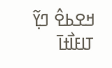ߞߐߕߐ߮ ߣߌ߲߬ ߠߊߓߊ߯ߙߊ߫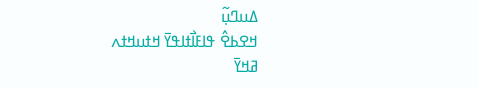ߡߎߣߎ߲߬
ߞߐߕߐ߮ ߟߊߓߊ߯ߙߊߟߌ߫ ߞߙߎߞߙߍ
ߥߞߌ߫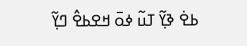ߕߐ߭ ߢߌ߲߬ ߠߎ߬ ߦߋ߫ ߞߐߕߐ߮ ߣߌ߲߬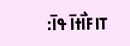ߠߊߓߊ߯ߙߊ߫ ߟߊ߫: